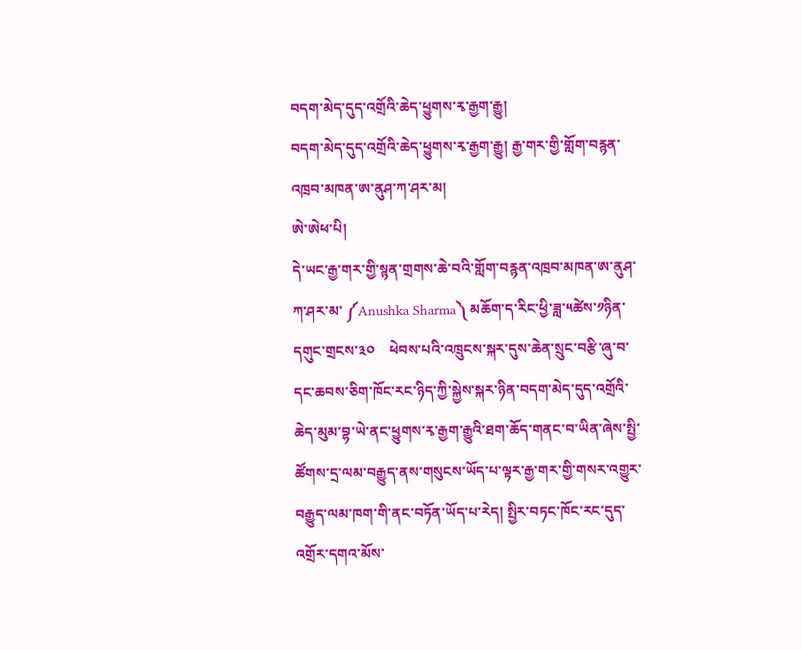བདག་མེད་དུད་འགྲོའི་ཆེད་ཕྱུགས་རྭ་རྒྱག་རྒྱུ།
བདག་མེད་དུད་འགྲོའི་ཆེད་ཕྱུགས་རྭ་རྒྱག་རྒྱུ། རྒྱ་གར་གྱི་གློག་བརྙན་འཁྲབ་མཁན་ཨ་ནུཤ་ཀ་ཤར་མ།
ཨེ་ཨེཕ་པི།
དེ་ཡང་རྒྱ་གར་གྱི་སྙན་གྲགས་ཆེ་བའི་གློག་བརྙན་འཁྲབ་མཁན་ཨ་ནུཤ་ཀ་ཤར་མ་ ༼Anushka Sharma༽ མཆོག་ད་རིང་ཕྱི་ཟླ་༥ཚེས་༡ཉིན་དགུང་གྲངས་༣༠    ཕེབས་པའི་འཁྲུངས་སྐར་དུས་ཆེན་སྲུང་བརྩི་ཞུ་བ་དང་ཆབས་ཅིག་ཁོང་རང་ཉིད་ཀྱི་སྐྱེས་སྐར་ཉིན་བདག་མེད་དུད་འགྲོའི་ཆེད་མུམ་བྷ་ཡེ་ནང་ཕྱུགས་རྭ་རྒྱག་རྒྱུའི་ཐག་ཆོད་གནང་བ་ཡིན་ཞེས་སྤྱི་ཚོགས་དྲ་ལམ་བརྒྱུད་ནས་གསུངས་ཡོད་པ་ལྟར་རྒྱ་གར་གྱི་གསར་འགྱུར་བརྒྱུད་ལམ་ཁག་གི་ནང་བཏོན་ཡོད་པ་རེད། སྤྱིར་བཏང་ཁོང་རང་དུད་འགྲོར་དགའ་མོས་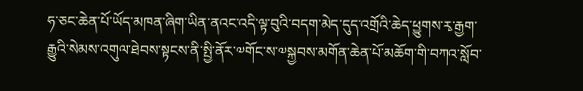ཧ་ཅང་ཆེན་པོ་ཡོད་མཁན་ཞིག་ཡིན་ནའང་འདི་ལྟ་བུའི་བདག་མེད་དུད་འགྲོའི་ཆེད་ཕྱུགས་རྭ་རྒྱག་རྒྱུའི་སེམས་འགུལ་ཐེབས་སྟངས་ནི་སྤྱི་ནོར་༧གོང་ས་༧སྐྱབས་མགོན་ཆེན་པོ་མཆོག་གི་བཀའ་སློབ་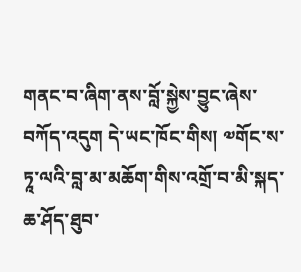གནང་བ་ཞིག་ནས་བློ་སྐྱེས་བྱུང་ཞེས་བཀོད་འདུག དེ་ཡང་ཁོང་གིས། ༧གོང་ས་ཏཱ་ལའི་བླ་མ་མཆོག་གིས་འགྲོ་བ་མི་སྐད་ཆ་ཤོད་ཐུབ་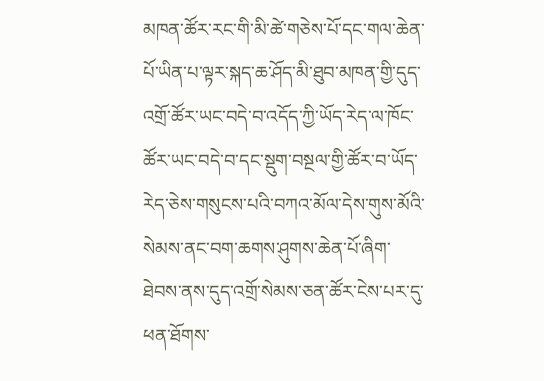མཁན་ཚོར་རང་གི་མི་ཚེ་གཅེས་པོ་དང་གལ་ཆེན་པོ་ཡིན་པ་ལྟར་སྐད་ཆ་ཤོད་མི་ཐུབ་མཁན་གྱི་དུད་འགྲོ་ཚོར་ཡང་བདེ་བ་འདོད་ཀྱི་ཡོད་རེད་ལ་ཁོང་ཚོར་ཡང་བདེ་བ་དང་སྡུག་བསྔལ་གྱི་ཚོར་བ་ཡོད་རེད་ཅེས་གསུངས་པའི་བཀའ་མོལ་དེས་གུས་མོའི་སེམས་ནང་བག་ཆགས་ཤུགས་ཆེན་པོ་ཞིག་ཐེབས་ནས་དུད་འགྲོ་སེམས་ཅན་ཚོར་ངེས་པར་དུ་ཕན་ཐོགས་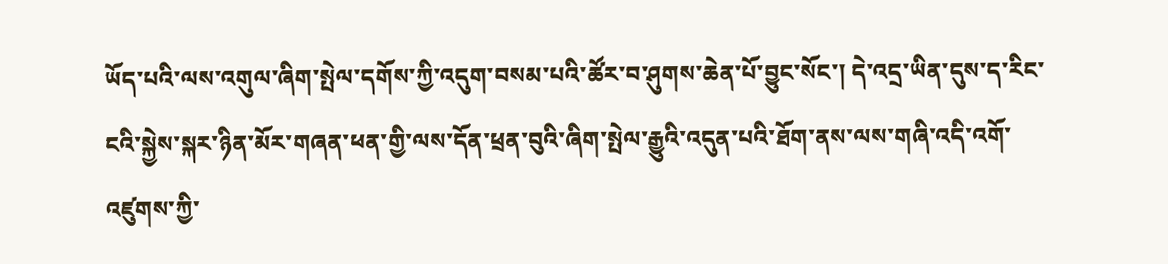ཡོད་པའི་ལས་འགུལ་ཞིག་སྤེལ་དགོས་ཀྱི་འདུག་བསམ་པའི་ཚོར་བ་ཤུགས་ཆེན་པོ་བྱུང་སོང་། དེ་འདྲ་ཡིན་དུས་ད་རིང་ངའི་སྐྱེས་སྐར་ཉིན་མོར་གཞན་ཕན་གྱི་ལས་དོན་ཕྲན་བུའི་ཞིག་སྤེལ་རྒྱུའི་འདུན་པའི་ཐོག་ནས་ལས་གཞི་འདི་འགོ་འཛུགས་ཀྱི་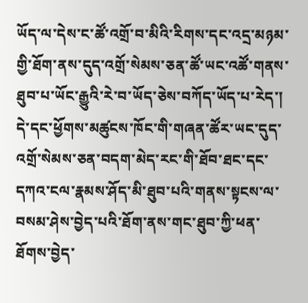ཡོད་ལ་དེས་ང་ཚོ་འགྲོ་བ་མིའི་རིགས་དང་འདྲ་མཉམ་གྱི་ཐོག་ནས་དུད་འགྲོ་སེམས་ཅན་ཚོ་ཡང་འཚོ་གནས་ཐུབ་པ་ཡོང་རྒྱུའི་རེ་བ་ཡོད་ཅེས་བཀོད་ཡོད་པ་རེད་། དེ་དང་ཕྱོགས་མཚུངས་ཁོང་གི་གཞན་ཚོར་ཡང་དུད་འགྲོ་སེམས་ཅན་བདག་མེད་རང་གི་ཐོབ་ཐང་དང་དཀའ་ངལ་རྣམས་ཤོད་མི་ཐུབ་པའི་གནས་སྟངས་ལ་བསམ་ཤེས་བྱེད་པའི་ཐོག་ནས་གང་ཐུབ་ཀྱི་ཕན་ཐོགས་བྱེད་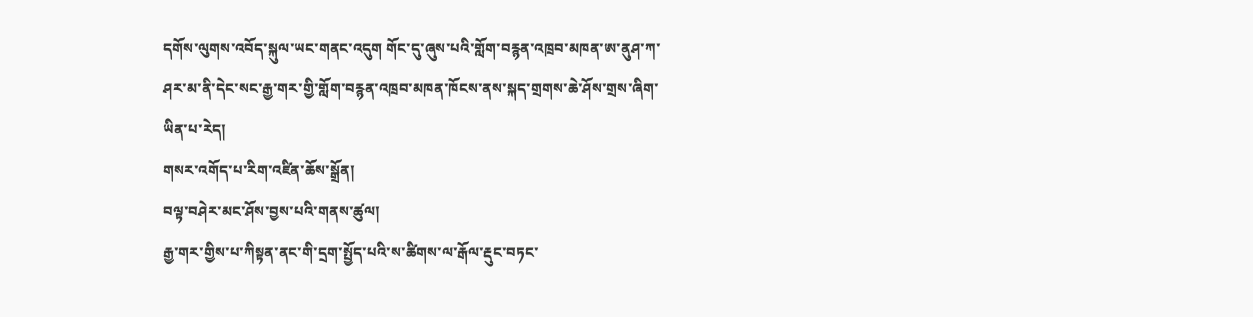དགོས་ལུགས་འབོད་སྐུལ་ཡང་གནང་འདུག གོང་དུ་ཞུས་པའི་གློག་བརྙན་འཁྲབ་མཁན་ཨ་ནུཤ་ཀ་ ཤར་མ་ནི་དེང་སང་རྒྱ་གར་གྱི་གློག་བརྙན་འཁྲབ་མཁན་ཁོངས་ནས་སྐད་གྲགས་ཆེ་ཤོས་གྲས་ཞིག་ཡིན་པ་རེད།
གསར་འགོད་པ་རིག་འཛིན་ཆོས་སྒྲོན།
བལྟ་བཤེར་མང་ཤོས་བྱས་པའི་གནས་ཚུལ།
རྒྱ་གར་གྱིས་པ་ཀིསྟན་ནང་གི་དྲག་སྤྱོད་པའི་ས་ཚིགས་ལ་རྒོལ་རྡུང་བཏང་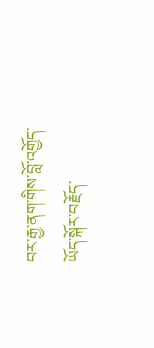བར་རྒྱ་ནག་གིས་བློ་འགྱོད་ཡོད་སྐོར་བརྗོད་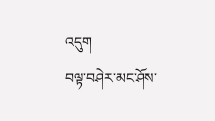འདུག
བལྟ་བཤེར་མང་ཤོས་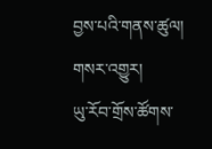བྱས་པའི་གནས་ཚུལ།
གསར་འགྱུར།
ཡུ་རོབ་གྲོས་ཚོགས་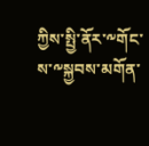ཀྱིས་སྤྱི་ནོར་༸གོང་ས་༸སྐྱབས་མགོན་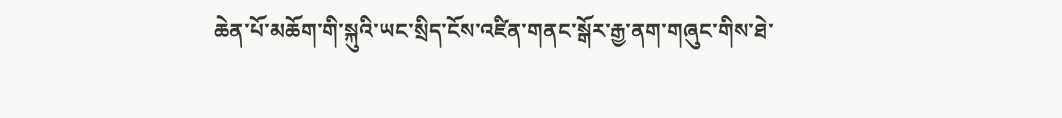ཆེན་པོ་མཆོག་གི་སྐུའི་ཡང་སྲིད་ངོས་འཛིན་གནང་སྒོར་རྒྱ་ནག་གཞུང་གིས་ཐེ་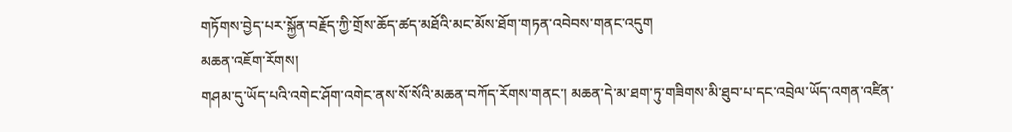གཏོགས་བྱེད་པར་སྐྱོན་བརྗོད་ཀྱི་གྲོས་ཆོད་ཚད་མཐོའི་མང་མོས་ཐོག་གཏན་འབེབས་གནང་འདུག
མཆན་འཇོག་རོགས།
གཤམ་དུ་ཡོད་པའི་འགེང་ཤོག་འགེང་ནས་སོ་སོའི་མཆན་བཀོད་རོགས་གནང་། མཆན་དེ་མ་ཐག་ཏུ་གཟིགས་མི་ཐུབ་པ་དང་འབྲེལ་ཡོད་འགན་འཛིན་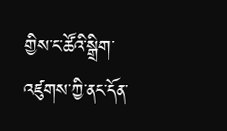གྱིས་ང་ཚོའི་སྒྲིག་འཛུགས་ཀྱི་ནང་དོན་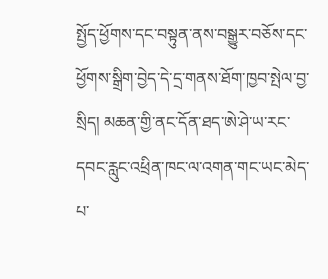སྤྱོད་ཕྱོགས་དང་བསྟུན་ནས་བསྒྱུར་བཅོས་དང་ཕྱོགས་སྒྲིག་བྱེད་དེ་དྲ་གནས་ཐོག་ཁྱབ་སྤེལ་བྱ་སྲིད། མཆན་གྱི་ནང་དོན་ཐད་ཨེ་ཤེ་ཡ་རང་དབང་རླུང་འཕྲིན་ཁང་ལ་འགན་གང་ཡང་མེད་པ་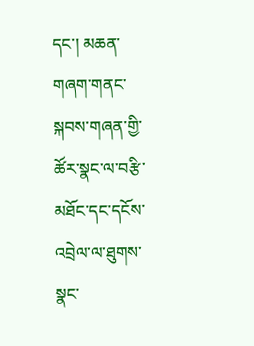དང་། མཆན་གཞག་གནང་སྐབས་གཞན་གྱི་ཚོར་སྣང་ལ་བརྩི་མཐོང་དང་དངོས་འབྲེལ་ལ་ཐུགས་སྣང་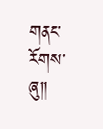གནང་རོགས་ཞུ༎